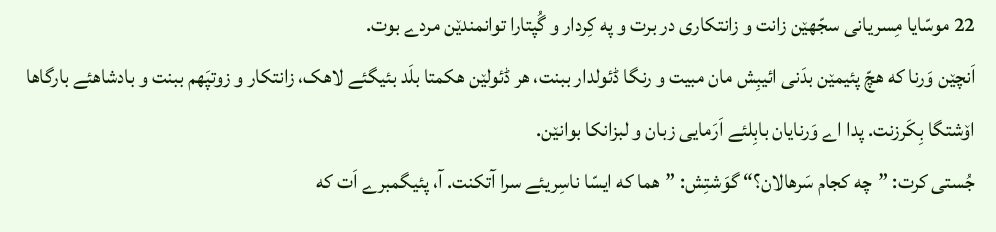22 موسّایا مِسریانی سجّهێن زانت و زانتکاری در برت و په کِردار و گُپتارا توانمندێن مردے بوت.
اَنچێن وَرنا که هچّ پئیمێن بدَنی ائیبِش مان مبیت و رنگا ڈئولدار ببنت، هر ڈئولێن هکمتا بلَد بئیگئے لاهک، زانتکار و زوتپَهم ببنت و بادشاهئے بارگاها اۆشتگا بِکَرزنت. پدا اے وَرنایان بابِلئے اَرَمایی زبان و لبزانکا بوانێن.
جُستی کرت: ”چه کجام سَرهالان؟“ گوَشتِش: ”هما که ایسّا ناسِریئے سرا آتکنت. آ، پئیگمبرے اَت که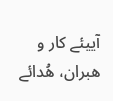آییئے کار و هبران، هُدائے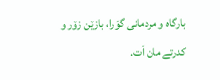بارگاه و مردمانی گوَرا، بازێن زۆر و کدرتے مان اَت.